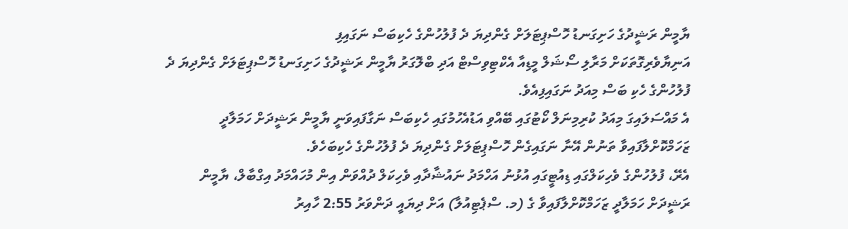ޔާމީން ރަޝީދުގެ ހަށިގަނޑު ހޮސްޕިޓަލަށް ގެންދިޔަ ދެ ފުލުހުންގެ ހެކިބަސް ނަގައިފި
އަނިޔާވެރިގޮތަކަށް މަރާލި ސޯޝަލް މީޑިއާ އެކްޓިވިސްޓް އަދި ބްލޮގަރު ޔާމީން ރަޝީދުގެ ހަށިގަނޑު ހޮސްޕިޓަލަށް ގެންދިޔަ ދެ ފުލުހުންގެ ހެކި ބަސް މިއަދު ނަގައިފިއެވެ.
އެ މައްސަލައިގަ މިއަދު ކުރިމިނަލް ކޯޓުގައި ބޭއްވި އަޑުއެހުމުގައި ހެކިބަސް ނަގާފައިވަނީ ޔާމީން ރަޝީދަށް ހަމަލާދީ ޒަހަމްކޮށްލާފައިވާ ތަނުން އޭނާ ނަގައިގެން ހޮސްޕިޓަލަށް ގެންދިޔަ ދެ ފުލުހުންގެ ހެކިބަހެވެ.
އެރޭ، ފުލުހުންގެ ވެހިކަލްގައި ޑިއުޓީގައި އުޅުނު އަހްމަދު ނައުޝާދާއި ވެހިކަލް ދުއްވަން އިން މުހައްމަދު އިގްބާލް، ޔާމީން ރަޝީދަށް ހަމަލާދީ ޒަހަމްކޮށްލާފައިވާ ގެ (މ. ސްޕެޓިއުލާ) އަށް ދިޔައީ ދަންވަރު 2:55 ހާއިރު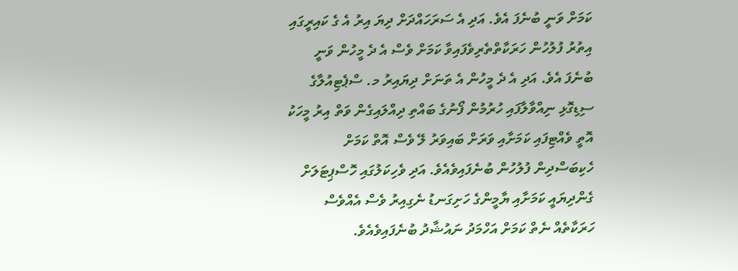ކަމަށް ވަނީ ބުނެފަ އެވެ. އަދި އެ ސަރަހައްދަށް ދިޔަ އިރު އެ ގެ ކައިރީގައި އިތުރު ފުލުހުން ހަރަކާތްތެރިވެފައިވާ ކަމަށް ވެސް އެ ދެ މީހުން ވަނީ ބުނެފަ އެވެ. އަދި އެ ދެ މީހުން އެ ތަނަށް ދިޔައިރު މ. ސްޕެޓިއުލާގެ ސިޑިގޮޅި ނިއްވާލާފައި ހުރުމުން ފޯނުގެ ބައްތި ދިއްލައިގެން ވަތް އިރު މީހަކު އޮތީ ވެއްޓިފައި ކަމަށާއި ވަރަށް ބައިވަރު ލޭ ވެސް އޮތް ކަމަށް ހެކިބަސްދިން ފުލުހުން ބުނެފައިވެއެވެ. އަދި ވެހިކަލުގައި ހޮސްޕިޓަލަށް ގެންދިޔައީ ކަމަށާއި ޔާމީންގެ ހަށިގަނޑު ނެގިއިރު ވެސް އެއްވެސް ހަރަކާތެއް ނެތް ކަމަށް އަހްމަދު ނައުޝާދު ބުނެފައިވެއެވެ.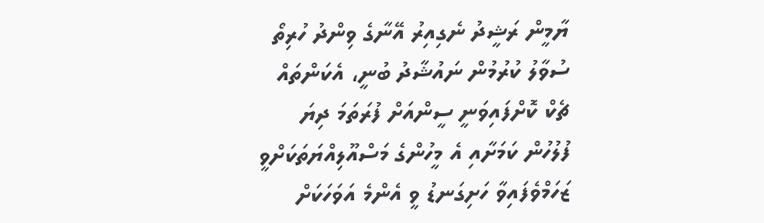ޔާމީން ރަޝީދު ނެގިއިރު އޭނާގެ ވިންދު ހުރިތޯ ސުވާލު ކުރުމުން ނައުޝާދު ބުނީ، އެކަންތައް ޗެކް ކޮށްފައިވަނީ ސީންއަށް ފުރަތަމަ ދިޔަ ފުލުހުން ކަމަށާއި އެ މީހުންގެ މަސްއޫލިއްޔަތަކަށްވީ ޒަހަމްވެފައިވާ ހަށިގަނޑު ވީ އެންމެ އަވަހަކަށް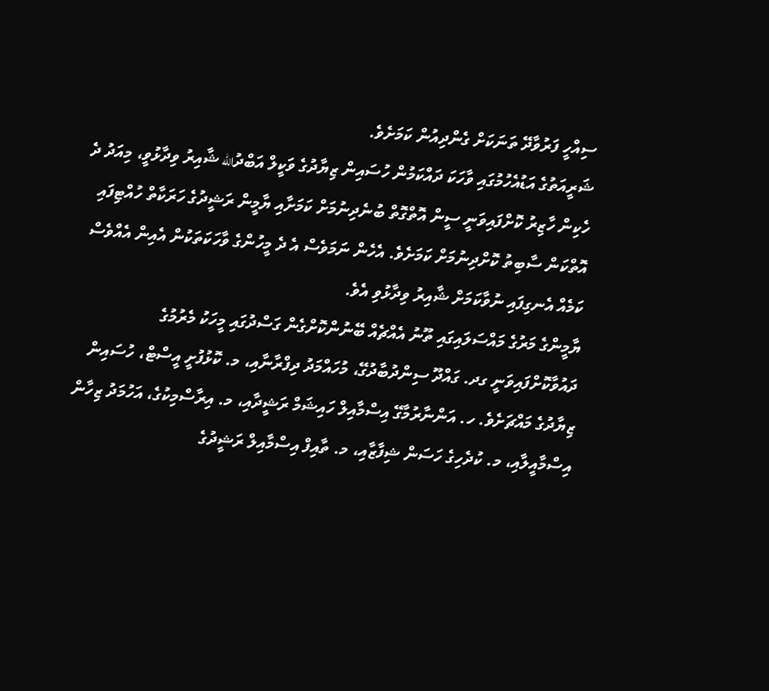ސިއްހީ ފަރުވާދޭ ތަނަކަށް ގެންދިއުން ކަމަށެވެ.
ޝަރީއަތުގެ އަޑުއެހުމުގައި ވާހަކަ ދައްކަމުން ހުސައިން ޒިޔާދުގެ ވަކީލް އަބްދުالله ޝާއިރު ވިދާޅުވީ، މިއަދު ދެ ހެކިން ހާޒިރު ކޮށްފައިވަނީ ސީން އޮތްގޮތް ބުނެދިނުމަށް ކަމަށާއި ޔާމީން ރަޝީދުގެ ހަރަކާތް ހުއްޓިފައި އޮތްކަން ސާބިތު ކޮށްދިނުމަށް ކަމަށެވެ. އެހެން ނަމަވެސް އެ ދެ މީހުންގެ ވާހަކަތަކުން އެއިން އެއްވެސް ކަމެއް އެނގިފައި ނުވާކަމަށް ޝާއިރު ވިދާޅުވި އެވެ.
ޔާމީންގެ މަރުގެ މައްސަލައިގައި ތޫނު އެއްޗެއް ބޭނުންކޮށްގެން ގަސްދުގައި މީހަކު މެރުމުގެ ދައުވާކޮށްފައިވަނީ ގދ. ގައްދޫ ސިންދުބާދުގޭ، މުހައްމަދު ދިފްރާނާއި، މ. ކޮޅުފުށީ އީސްޓް، ހުސައިން ޒިޔާދުގެ މައްޗަށެވެ. ހ. އަންނާރުމާގޭ އިސްމާއިލް ހައިޝަމް ރަޝީދާއި، މ. އިރާސްމިކުގެ، އަހުމަދު ޒިހާން އިސްމާއީލާއި، މ. ކުދެހިގެ ހަސަން ޝިފާޒާއި، މ. ތާއިފް އިސްމާއިލް ރަޝީދުގެ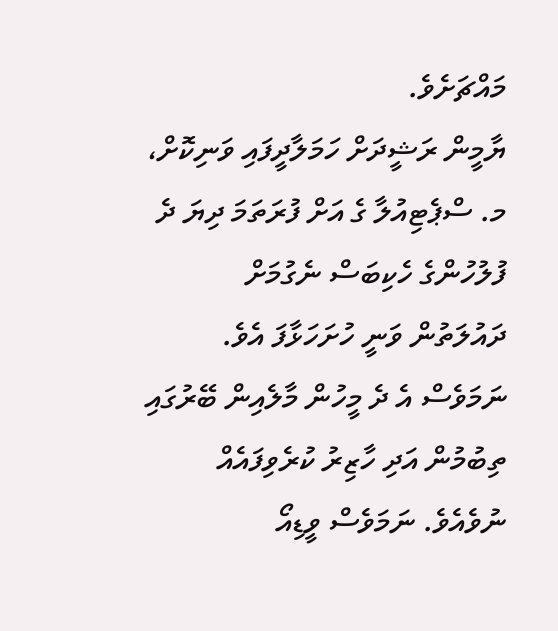މައްޗަށެވެ.
ޔާމީން ރަޝީދަށް ހަމަލާދީފައި ވަނިކޮށް، މ. ސްޕެޓިއުލާ ގެ އަށް ފުރަތަމަ ދިޔަ ދެ ފުލުހުންގެ ހެކިބަސް ނެގުމަށް ދައުލަތުން ވަނީ ހުށަހަޅާފަ އެވެ. ނަމަވެސް އެ ދެ މީހުން މާލެއިން ބޭރުގައި ތިބުމުން އަދި ހާޒިރު ކުރެވިފައެއް ނުވެއެވެ. ނަމަވެސް ވީޑިއޯ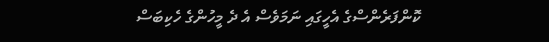ކޮންފަރެންސްގެ އެހީގައި ނަމަވެސް އެ ދެ މީހުންގެ ހެކިބަސް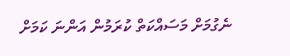ނެގުމަށް މަސައްކަތް ކުރަމުން އަންނަ ކަމަށް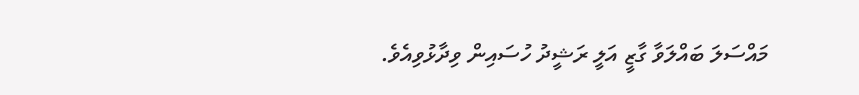މައްސަލަ ބައްލަވާ ގާޒީ އަލީ ރަޝީދު ހުސައިން ވިދާޅުވިއެވެ.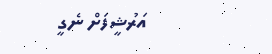އަރުޝީފަށް ނެގީ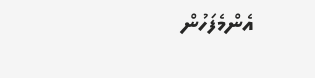އެންމެފަހުން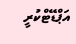އަޕްޑޭޓްކުރީ